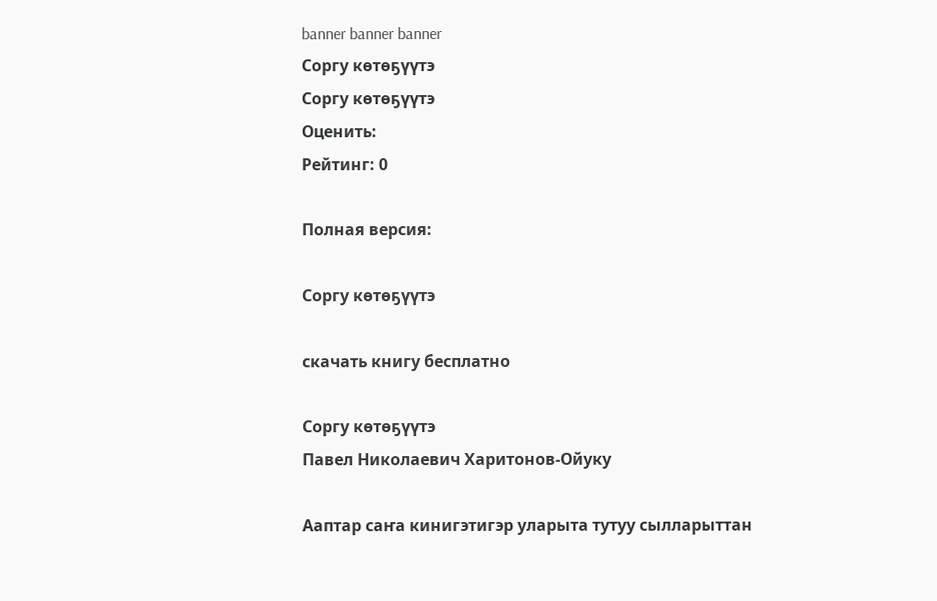banner banner banner
Соргу көтөҕүүтэ
Соргу көтөҕүүтэ
Оценить:
Рейтинг: 0

Полная версия:

Соргу көтөҕүүтэ

скачать книгу бесплатно

Соргу көтөҕүүтэ
Павел Николаевич Харитонов-Ойуку

Ааптар саҥа кинигэтигэр уларыта тутуу сылларыттан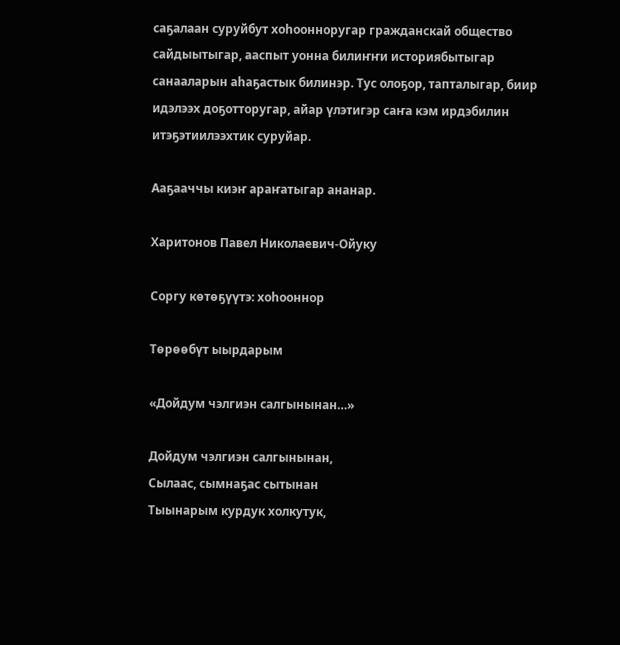саҕалаан суруйбут хоһоонноругар гражданскай общество сайдыытыгар, ааспыт уонна билиҥҥи историябытыгар санааларын аһаҕастык билинэр. Тус олоҕор, тапталыгар, биир идэлээх доҕотторугар, айар үлэтигэр саҥа кэм ирдэбилин итэҕэтиилээхтик суруйар.

Ааҕааччы киэҥ араҥатыгар ананар.

Харитонов Павел Николаевич-Ойуку

Соргу көтөҕүүтэ: хоһооннор

Төрөөбүт ыырдарым

«Дойдум чэлгиэн салгынынан…»

Дойдум чэлгиэн салгынынан,
Сылаас, сымнаҕас сытынан
Тыынарым курдук холкутук,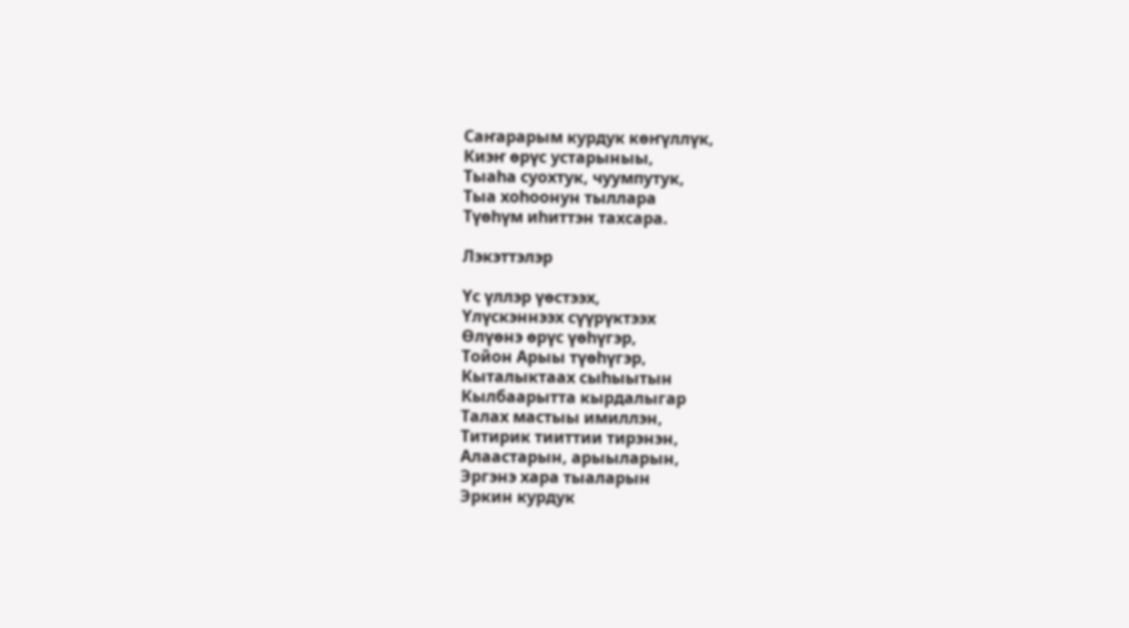Саҥарарым курдук көҥүллүк,
Киэҥ өрүс устарыныы,
Тыаһа суохтук, чуумпутук,
Тыа хоһоонун тыллара
Түөһүм иһиттэн тахсара.

Лэкэттэлэр

Үс үллэр үөстээх,
Үлүскэннээх сүүрүктээх
Өлүөнэ өрүс үөһүгэр,
Тойон Арыы түөһүгэр,
Кыталыктаах сыһыытын
Кылбаарытта кырдалыгар
Талах мастыы имиллэн,
Титирик тииттии тирэнэн,
Алаастарын, арыыларын,
Эргэнэ хара тыаларын
Эркин курдук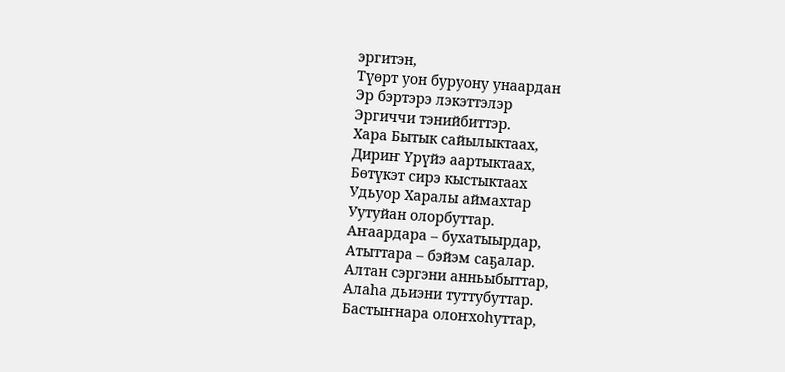эргитэн,
Түөрт уон буруону унаардан
Эр бэртэрэ лэкэттэлэр
Эргиччи тэнийбиттэр.
Хара Бытык сайылыктаах,
Дириҥ Үрүйэ аартыктаах,
Бөтүкэт сирэ кыстыктаах
Удьуор Харалы аймахтар
Уутуйан олорбуттар.
Аҥаардара – бухатыырдар,
Атыттара – бэйэм саҕалар.
Алтан сэргэни анньыбыттар,
Алаһа дьиэни туттубуттар.
Бастыҥнара олоҥхоһуттар,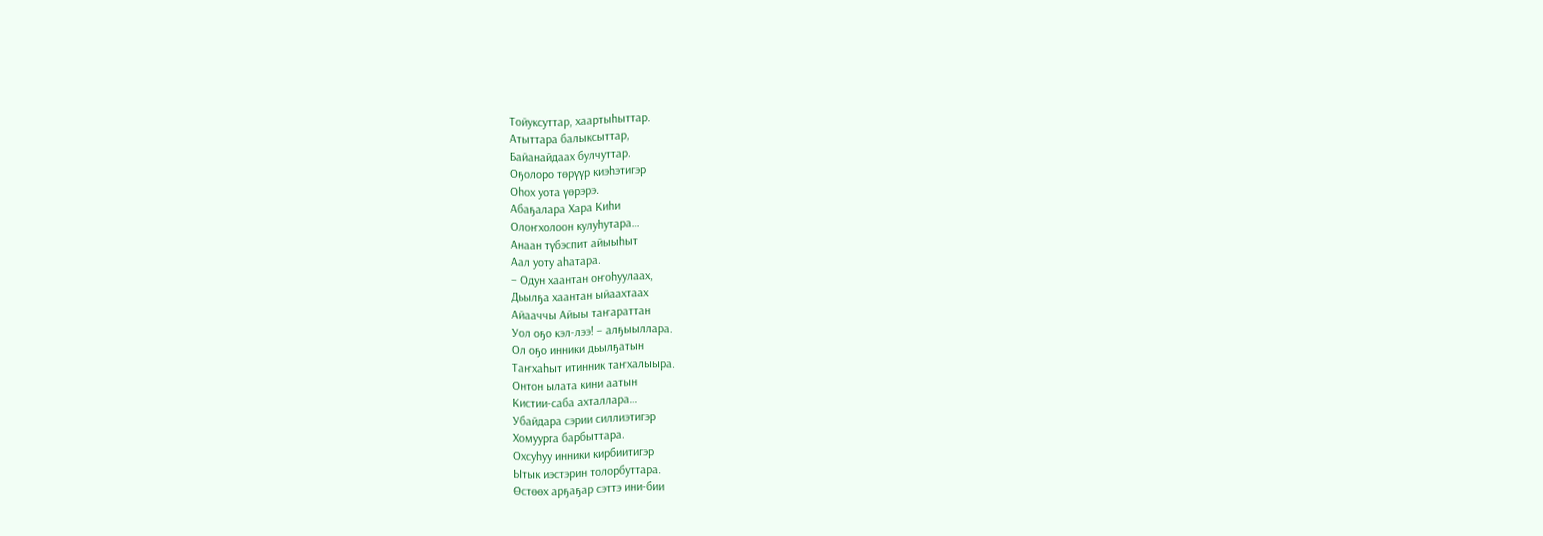Тойуксуттар, хаартыһыттар.
Атыттара балыксыттар,
Байанайдаах булчуттар.
Оҕолоро төрүүр киэһэтигэр
Оһох уота үөрэрэ.
Абаҕалара Хара Киһи
Олоҥхолоон кулуһутара…
Анаан түбэспит айыыһыт
Аал уоту аһатара.
– Одун хаантан оҥоһуулаах,
Дьылҕа хаантан ыйаахтаах
Айааччы Айыы таҥараттан
Уол оҕо кэл-лээ! – алҕыыллара.
Ол оҕо инники дьылҕатын
Таҥхаһыт итинник таҥхалыыра.
Онтон ылата кини аатын
Кистии-саба ахталлара…
Убайдара сэрии силлиэтигэр
Хомуурга барбыттара.
Охсуһуу инники кирбиитигэр
Ытык иэстэрин толорбуттара.
Өстөөх арҕаҕар сэттэ ини-бии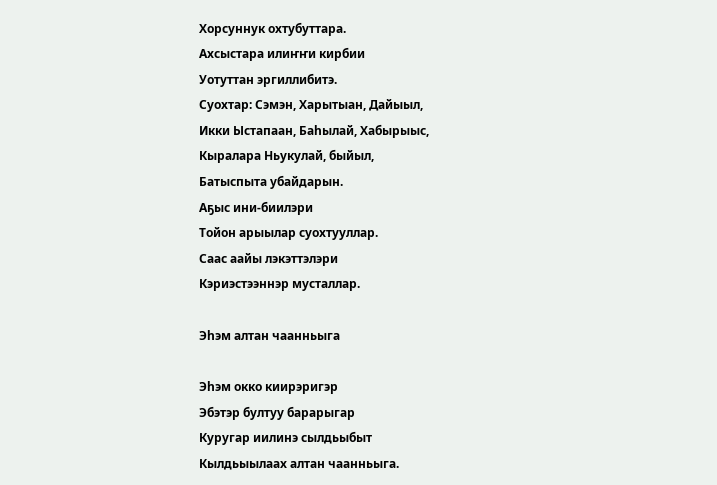Хорсуннук охтубуттара.
Ахсыстара илиҥҥи кирбии
Уотуттан эргиллибитэ.
Суохтар: Сэмэн, Харытыан, Дайыыл,
Икки Ыстапаан, Баһылай, Хабырыыс,
Кыралара Ньукулай, быйыл,
Батыспыта убайдарын.
Аҕыс ини-биилэри
Тойон арыылар суохтууллар.
Саас аайы лэкэттэлэри
Кэриэстээннэр мусталлар.

Эһэм алтан чаанньыга

Эһэм окко киирэригэр
Эбэтэр бултуу барарыгар
Куругар иилинэ сылдьыбыт
Кылдьыылаах алтан чаанньыга.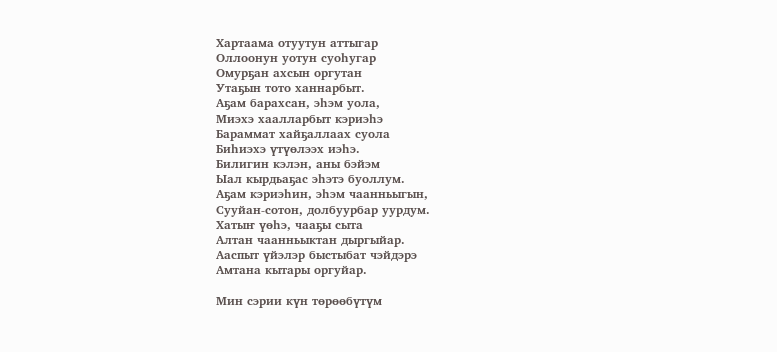Хартаама отуутун аттыгар
Оллоонун уотун суоһугар
Омурҕан ахсын оргутан
Утаҕын тото ханнарбыт.
Аҕам барахсан, эһэм уола,
Миэхэ хаалларбыт кэриэһэ
Бараммат хайҕаллаах суола
Биһиэхэ үтүөлээх иэһэ.
Билигин кэлэн, аны бэйэм
Ыал кырдьаҕас эһэтэ буоллум.
Аҕам кэриэһин, эһэм чаанньыгын,
Сууйан-сотон, долбуурбар уурдум.
Хатыҥ үөһэ, чааҕы сыта
Алтан чаанньыктан дыргыйар.
Ааспыт үйэлэр быстыбат чэйдэрэ
Амтана кытары оргуйар.

Мин сэрии күн төрөөбүтүм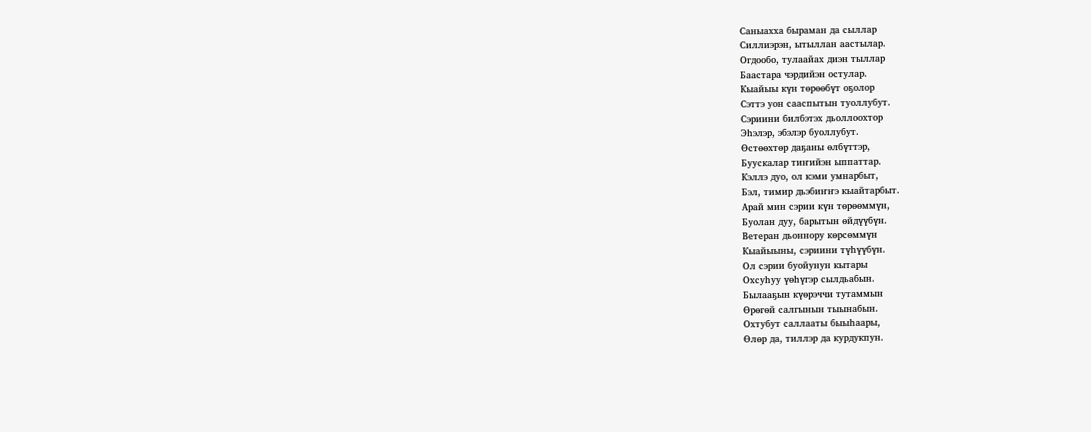Саныахха быраман да сыллар
Силлиэрэн, ытыллан аастылар.
Огдообо, тулаайах диэн тыллар
Баастара чэрдийэн остулар.
Кыайыы күн төрөөбүт оҕолор
Сэттэ уон сааспытын туоллубут.
Сэриини билбэтэх дьоллоохтор
Эһэлэр, эбэлэр буоллубут.
Өстөөхтөр даҕаны өлбүттэр,
Буускалар тиҥийэн ыппаттар.
Кэллэ дуо, ол кэми умнарбыт,
Бэл, тимир дьэбиҥҥэ кыайтарбыт.
Арай мин сэрии күн төрөөммүн,
Буолан дуу, барытын өйдүүбүн.
Ветеран дьоннору көрсөммүн
Кыайыыны, сэриини түһүүбүн.
Ол сэрии буойунун кытары
Охсуһуу үөһүгэр сылдьабын.
Былааҕын күөрэччи тутаммын
Өрөгөй салгынын тыынабын.
Охтубут саллааты быыһаары,
Өлөр да, тиллэр да курдукпун.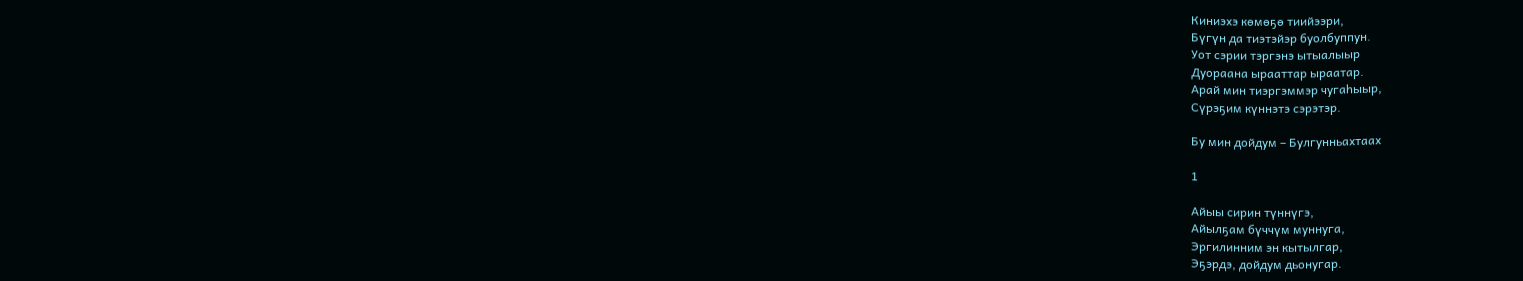Киниэхэ көмөҕө тиийээри,
Бүгүн да тиэтэйэр буолбуппун.
Уот сэрии тэргэнэ ытыалыыр
Дуораана ырааттар ыраатар.
Арай мин тиэргэммэр чугаһыыр,
Сүрэҕим күннэтэ сэрэтэр.

Бу мин дойдум – Булгунньахтаах

1

Айыы сирин түннүгэ,
Айылҕам бүччүм муннуга,
Эргилинним эн кытылгар,
Эҕэрдэ, дойдум дьонугар.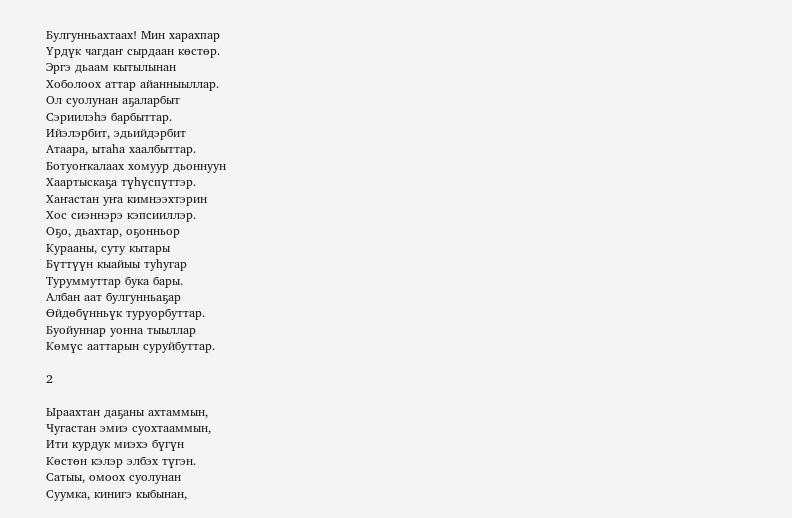Булгунньахтаах! Мин харахпар
Үрдүк чагдаҥ сырдаан көстөр.
Эргэ дьаам кытылынан
Хоболоох аттар айанныыллар.
Ол суолунан аҕаларбыт
Сэриилэһэ барбыттар.
Ийэлэрбит, эдьийдэрбит
Атаара, ытаһа хаалбыттар.
Ботуоҥкалаах хомуур дьоннуун
Хаартыскаҕа түһүспүттэр.
Хаҥастан уҥа кимнээхтэрин
Хос сиэннэрэ кэпсииллэр.
Оҕо, дьахтар, оҕонньор
Курааны, суту кытары
Бүттүүн кыайыы туһугар
Туруммуттар бука бары.
Албан аат булгунньаҕар
Өйдөбүнньүк туруорбуттар.
Буойуннар уонна тыыллар
Көмүс ааттарын суруйбуттар.

2

Ыраахтан даҕаны ахтаммын,
Чугастан эмиэ суохтааммын,
Ити курдук миэхэ бүгүн
Көстөн кэлэр элбэх түгэн.
Сатыы, омоох суолунан
Суумка, кинигэ кыбынан,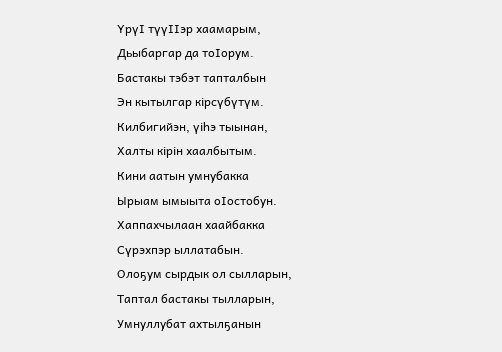ҮрүІ түүІІэр хаамарым,
Дьыбаргар да тоІорум.
Бастакы тэбэт тапталбын
Эн кытылгар кірсүбүтүм.
Килбигийэн, үіһэ тыынан,
Халты кірін хаалбытым.
Кини аатын умнубакка
Ырыам ымыыта оІостобун.
Хаппахчылаан хаайбакка
Сүрэхпэр ыллатабын.
Олоҕум сырдык ол сылларын,
Таптал бастакы тылларын,
Умнуллубат ахтылҕанын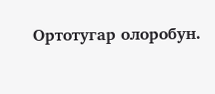Ортотугар олоробун.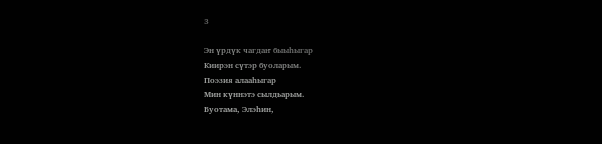3

Эн үрдүк чагдаҥ быыһыгар
Киирэн сүтэр буоларым.
Поэзия алааһыгар
Мин күннэтэ сылдьарым.
Буотама, Элэһин,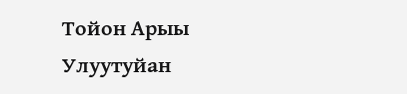Тойон Арыы
Улуутуйан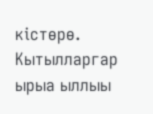кістөрө.
Кытылларгар ырыа ыллыы